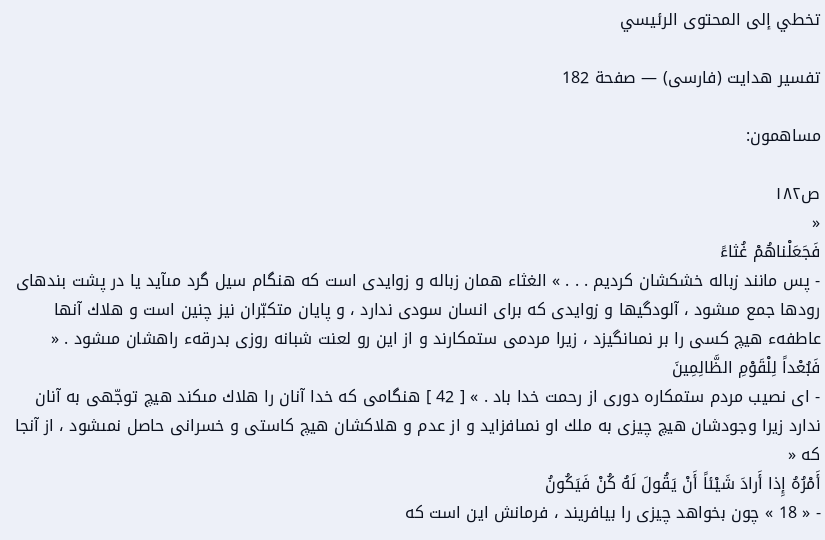تخطي إلى المحتوى الرئيسي

تفسير هدايت (فارسى) — صفحة 182

مساهمون:

ص١٨٢
«
فَجَعَلْناهُمْ غُثاءً
- پس مانند زباله خشكشان كرديم . . . » الغثاء همان زباله و زوايدى است كه هنگام سيل گرد مىآيد يا در پشت بندهاى رودها جمع مىشود ، آلودگيها و زوايدى كه براى انسان سودى ندارد ، و پايان متكبّران نيز چنين است و هلاك آنها عاطفهء هيچ كسى را بر نمىانگيزد ، زيرا مردمى ستمكارند و از اين رو لعنت شبانه روزى بدرقهء راهشان مىشود . «
فَبُعْداً لِلْقَوْمِ الظَّالِمِينَ
- اى نصيب مردم ستمكاره دورى از رحمت خدا باد . » [ 42 ] هنگامى كه خدا آنان را هلاك مىكند هيچ توجّهى به آنان ندارد زيرا وجودشان هيچ چيزى به ملك او نمىافزايد و از عدم و هلاكشان هيچ كاستى و خسرانى حاصل نمىشود ، از آنجا كه «
أَمْرُهُ إِذا أَرادَ شَيْئاً أَنْ يَقُولَ لَهُ كُنْ فَيَكُونُ
- « 18 » چون بخواهد چيزى را بيافريند ، فرمانش اين است كه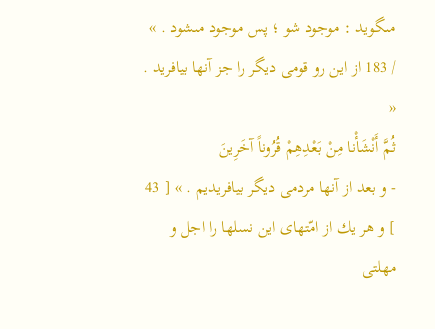مىگويد : موجود شو ؛ پس موجود مىشود . » / 183 از اين رو قومى ديگر را جز آنها بيافريد . «
ثُمَّ أَنْشَأْنا مِنْ بَعْدِهِمْ قُرُوناً آخَرِينَ
- و بعد از آنها مردمى ديگر بيافريديم . » [ 43 ] و هر يك از امّتهاى اين نسلها را اجل و مهلتى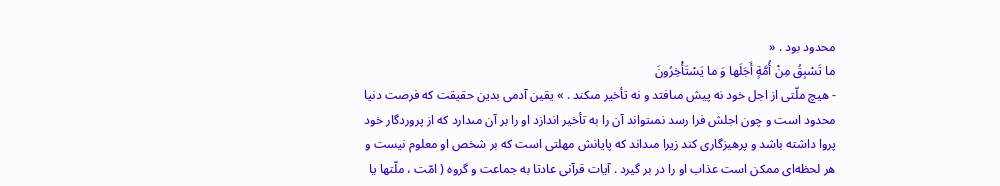محدود بود . «
ما تَسْبِقُ مِنْ أُمَّةٍ أَجَلَها وَ ما يَسْتَأْخِرُونَ
- هيچ ملّتى از اجل خود نه پيش مىافتد و نه تأخير مىكند . » يقين آدمى بدين حقيقت كه فرصت دنيا محدود است و چون اجلش فرا رسد نمىتواند آن را به تأخير اندازد او را بر آن مىدارد كه از پروردگار خود پروا داشته باشد و پرهيزگارى كند زيرا مىداند كه پايانش مهلتى است كه بر شخص او معلوم نيست و هر لحظه‌اى ممكن است عذاب او را در بر گيرد . آيات قرآنى عادتا به جماعت و گروه ( امّت ، ملّتها يا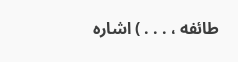طائفه ، . . . ) اشاره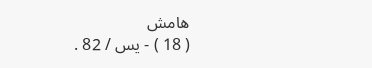هامش
( 18 ) - يس / 82 .